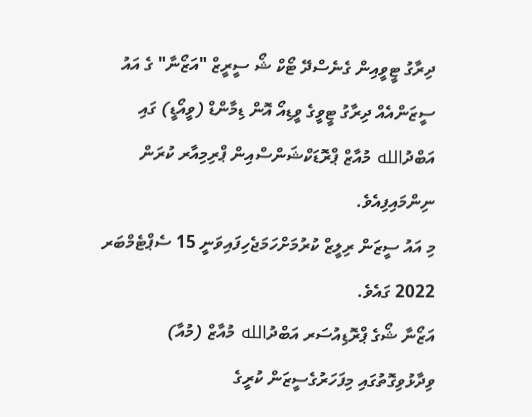ދިރާގު ޓީވީއިން ގެނެސްދޭ ޓޯކް ޝޯ ސީރީޒް "އަޒޯނާ" ގެ އައު ސީޒަންއެއް ދިރާގު ޓީވީގެ ވީޑިއޯ އޮން ޑިމާންޑް (ވީއޯޑީ) ގައި އަބްދުالله މުއާޒް ޕްރޮޑަކްޝަންސްއިން ޕްރިމިއާރ ކުރަން ނިންމައިފިއެވެ.
މި އައު ސީޒަން ރިލީޒް ކުރުމަށްހަމަޖެހިފައިވަނީ 15 ސެޕްޓެމްބަރ 2022 ގައެވެ.
އަޒޯނާ ޝޯގެ ޕްރޮޑިއުސަރ އަބްދުالله މުއާޒް (މުއާ) ވިދާޅުވިގޮތުގައި މިފަހަރުގެސީޒަން ކުރީގެ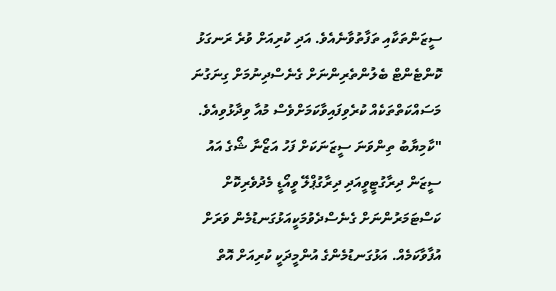ސީޒަންތަކާއި ތަފާތުވާނެއެވެ. އަދި ކުރިއަށް ވުރެ ރަނގަޅު ކޮންޓެންޓް ބެލުންތެރިންނަށް ގެނެސްދިނުމަށް ގިނަގުނަ މަސައްކަތްތަކެއް ކުރެވިފައިވާކަމަށްވެސް މުއާ ވިދާޅުވިއެވެ.
"ކާމިޔާބު ތިންވަނަ ސީޒަނަކަށް ފަހު އަޒޯނާ ޝޯގެ އައު ސީޒަން ދިރާގުޓީވީއަދި ދިރާގުޕްލޭ ވީއޯޑީ މެދުވެރިކޮށް ކަސްޓަމަރުންނަށް ގެނެސްދެވުމަކީއަޅުގަނޑުމެން ވަރަށް އުފާވާކަމެއް. އަޅުގަނޑުމެންގެ އުންމީދަކީ ކުރިއަށް އޮތް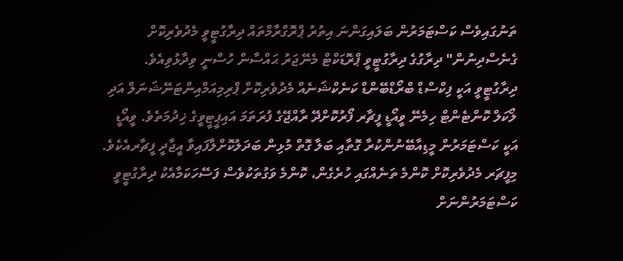ތަނުގައިވެސް ކަސްޓަމަރުން ބަލައިގަންނަ އިތުރު ޕްރޮގްރާމްތައް ދިރާގުޓީވީ މެދުވެރިކޮށް ގެނެސްދިނުން" ދިރާގުގެ ދިރާގުޓީވީ ޕްރޮޑަކްޓް މެނޭޖަރު ޙައްސާން ހުސްނީ ވިދާޅުވިއެވެ.
ދިރާގުޓީވީ އަކީ ފިކްސްޑް ބްރޯޑްބޭންޑް ކަނެކްޝަނެއް މެދުވެރިކޮށް ޕްރިމިއަމްއިންޓަނޭޝަނަލް އަދި ލޯކަލް ކޮންޓެންޓް ހިމެނޭ ވީއޯޑީ ފީޗާރ ފޯރުކޮށްދޭ ރާއްޖޭގެ ފުރަތަމަ އައިޕީޓީވީގެ ޚިދުމަތެވެ. ވީއޯޑީ އަކީ ކަސްޓަމަރުން މީޑިއާބޭނުންކުރާ ގޮތާއި ބަލާ ގޮތް މުޅިން ބަދަލުކޮށްލާފައިވާ އީޖާދީ ފީޗާރއެކެވެ. މިފީޗަރ މެދުވެރިކޮށް ކޮންމެ ތަނެއްގައި ހުރެގެން، ކޮންމެ ވަގުތަކުވެސް ފަސޭހަކަމާއެކު ދިރާގުޓީވީ ކަސްޓަމަރުންނަށް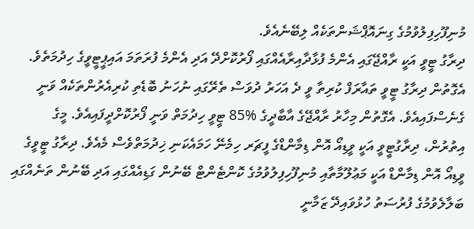މުނިފޫހިފިލުވުމުގެ ގިނައޮޕްޝަންތަކެއް ލިބޭނެއެވެ.
ދިރާގު ޓީވީ އަކީ ރާއްޖޭގައި އެންމެ ފުޅާދާއިރާއެއްގައި ފޯރުކޮށްދޭ އަދި އެންމެ ފުރަތަމަ އައިޕީޓީވީގެ ހިދުމަތެވެ. އެގޮތުން ދިރާގު ޓީވީ ތައާރަފް ކުރިތާ ވީ ދެ އަހަރު ދުވަސް ތެރޭގައި ނުހަނު ބޮޑެތި ކުރިއެރުންތަކެއް ވަނީ ގެނެސްފައިއެވެ. އެގޮތުން މިހާރު ރާއްޖޭގެ އާބާދީގެ %85 ޓީވީ ހިދުމަތް ވަނީ ފޯރުކޮށްދީފައިއެވެ. މީގެ އިތުރުން، ދިރާގުޓީވީ އަކީ ވީޑިއޯ އޮން ޑިމާންޑްގެ ފީޗަރ ހިމެނޭ ހަމައެކަނި ޚިދުމަތްވެސް މެއެވެ. ދިރާގު ޓީވީގެ ވީޑިއޯ އޮން ޑިމާންޑް އަކީ މަޢުލޫމާތާއި މުނިފޫހިފިލުވުމުގެ ކޮންޓެންޓް ބޭނުން ގަޑިއެއްގައި އަދި ބޭނުން ތަނެއްގައި ބަލާލެވުމުގެ ފުރުސަތު ހުޅުވައިދޭ ޒަމާނީ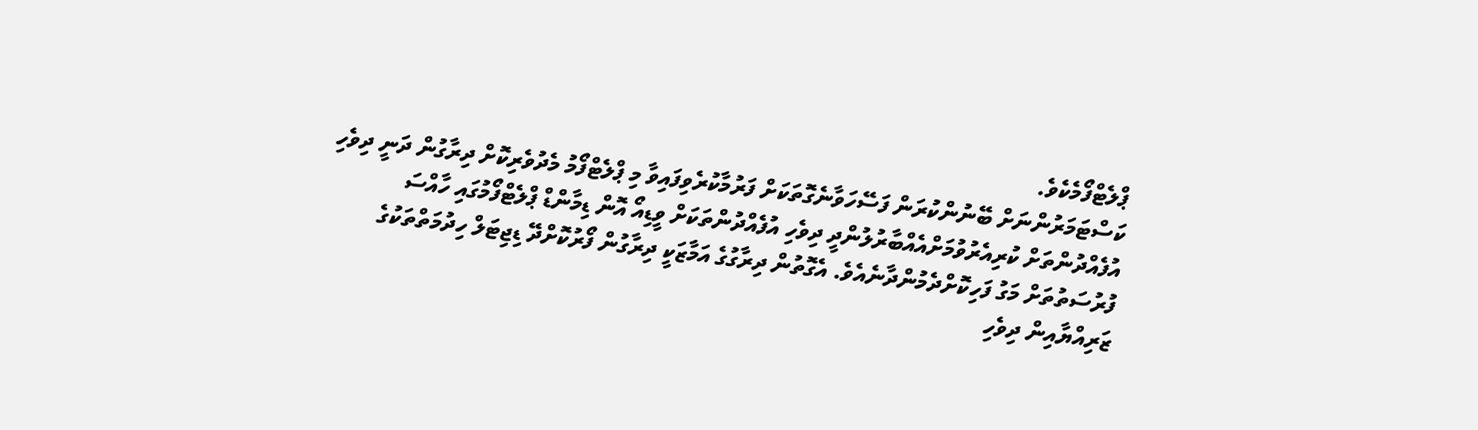ޕްލެޓްފޯމެކެވެ.
ކަސްޓަމަރުންނަށް ބޭނުންކުރަން ފަސޭހަވާނެގޮތަކަށް ފަރުމާކުރެވިފައިވާ މި ޕްލެޓްފޯމު މެދުވެރިކޮށް ދިރާގުން ދަނީ ދިވެހި އުފެއްދުންތަށް ކުރިއެރުވުމަށްއެއްބާރުލުންދީ ދިވެހި އުފެއްދުންތަކަށް ވީޑިއޯ އޮން ޑިމާންޑް ޕްލެޓްފޯމުގައި ހާއްސަ ފުރުސަތުތަށް މަގު ފަހިކޮށްދެމުންދާނެއެވެ. އެގޮތުން ދިރާގުގެ އަމާޒަކީ ދިރާގުން ފޯރުކޮށްދޭ ޑިޖިޓަލް ހިދުމަތްތަކުގެ ޒަރިއްޔާއިން ދިވެހި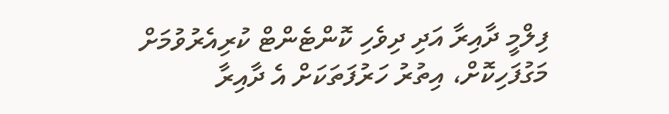ފިލްމީ ދާއިރާ އަދި ދިވެހި ކޮންޓެންޓް ކުރިއެރުވުމަށް މަގުފަހިކޮށް، އިތުރު ހަރުފަތަކަށް އެ ދާއިރާ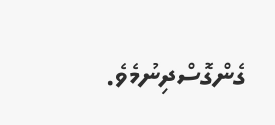ގެންގޮސްދިނުމެވެ.